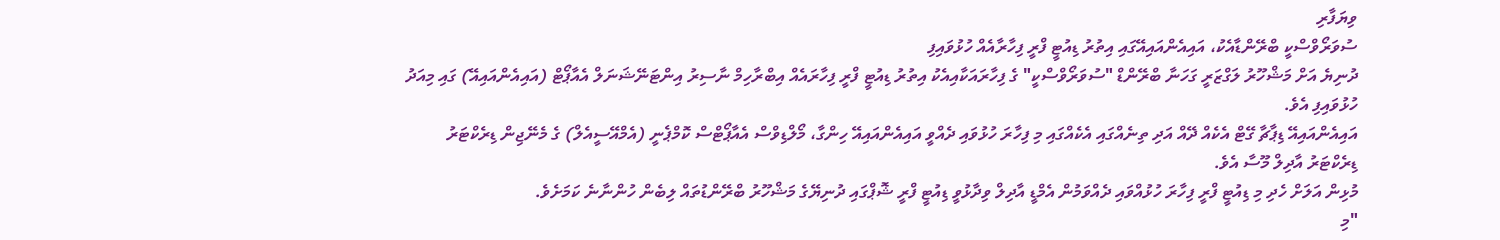ވިޔަފާރި
ސުވަރޯވްސްކީ ބްރޭންޑާއެކު، އައިއެންއައިއޭގައި އިތުރު ޑިއުޓީ ފްރީ ފިހާރާއެއް ހުޅުވައިފި
ދުނިޔެ އަށް މަޝްހޫރު ލަގްޒަރީ ގަހަނާ ބްރޭންޑް "ސުވަރޯވްސްކީ" ގެ ފިހާރައަކާއިއެކު އިތުރު ޑިއުޓީ ފްރީ ފިހާރައެއް އިބްރާހިމް ނާސިރު އިންޓަނޭޝަނަލް އެއާޕޯޓް (އައިއެންއައިއޭ) ގައި މިއަދު ހުޅުވައިފި އެވެ.
އައިއެންއައިއޭ ޑިޕާޗާ ގޭޓް އެކެއް ދޭއް އަދި ތިނެއްގައި އެކެއްގައި މި ފިހާރަ ހުޅުވައި ދެއްވީ އައިއެންއައިއޭ ހިންގާ، މޯލްޑިވްސް އެއާޕޯޓްސް ކޮމްޕެނީ (އެމްއޭސީއެލް) ގެ މެނޭޖިން ޑިރެކްޓަރު ޑިރެކްޓަރު އާދިލް މޫސާ އެވެ.
މުޅިން އަލަށް ހެދި މި ޑިއުޓީ ފްރީ ފިހާރަ ހުޅުއްވައި ދެއްވަމުން އެމްޑީ އާދިލް ވިދާޅުވީ ޑިއުޓީ ފްރީ ޝޮޕްގައި ދުނިޔޭގެ މަޝްހޫރު ބްރޭންޑުތައް ލިބެން ހުންނާނެ ކަމަށެވެ.
"މި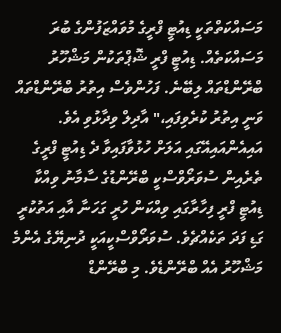މަސައްކަތްތަކީ ޑިއުޓީ ފްރީގެ މުވައްޒަފުންގެ ބުރަ މަސައްކަތެއް. ޑިއުޓީ ފްރީ ޝޮޕްތަކުން މަޝްހޫރު ބްރޭންޑްތައް ލިބޭނެ. ފަހުންވެސް އިތުރު ބްރޭންޑްތައް ވަނީ އިތުރު ކުރެވިފައި،" އާދިލް ވިދާޅުވި އެވެ.
އައިއެންއައިއޭގައި އަލަށް ހުޅުވާފައިވާ ދެ ޑިއުޓީ ފްރީގެ ތެރެއިން ސުވަރޯވްސްކީ ބްރޭންޑުގެ ސާމާނު ވިއްކާ ޑިއުޓީ ފްރީ ފިހާރާގައި ވިއްކަން ހުރީ ގަހަނާ އާއި އަތުކުރީ ގަޑި ފަދަ ތަކެއްޗެވެ. ސުވަރޯވްސްކީއަކީ ދުނިޔޭގެ އެންމެ މަޝްހޫރު އެއް ބްރޭންޑެވެ. މި ބްރޭންޑް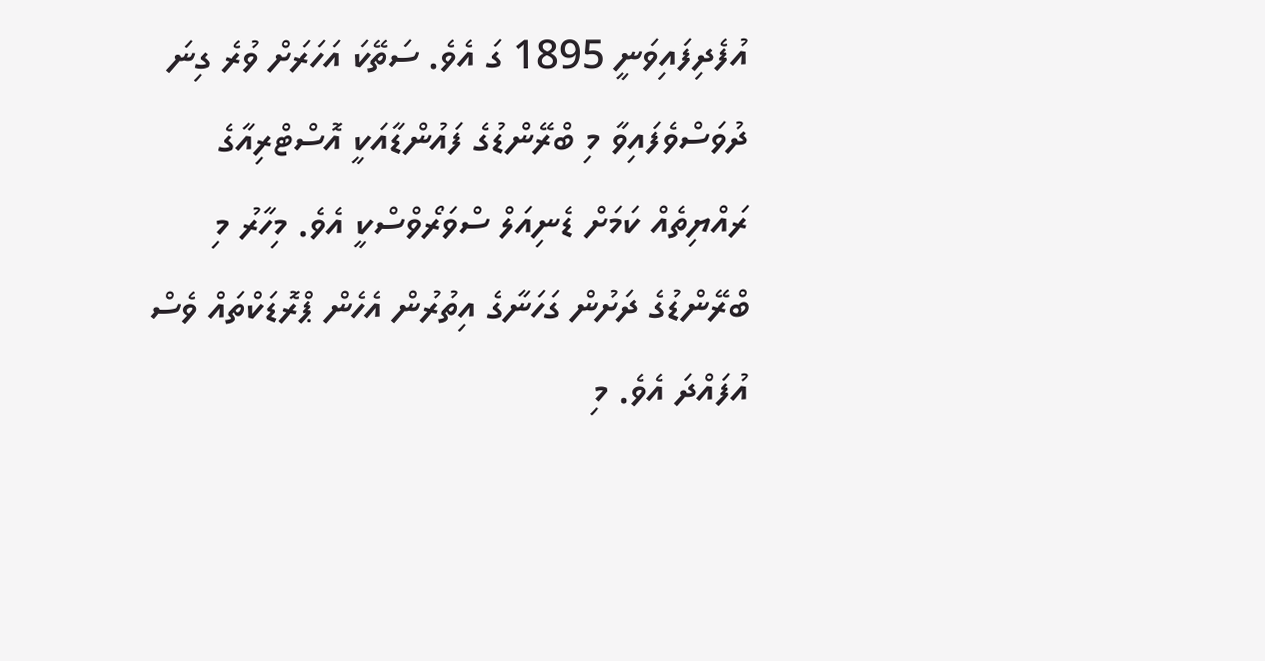އުފެދިފައިވަނީ 1895 ގަ އެވެ. ސަތޭކަ އަހަރަށް ވުރެ ގިނަ ދުވަސްވެފައިވާ މި ބްރޭންޑުގެ ފައުންޑާއަކީ އޮސްޓްރިއާގެ ރައްޔިތެއް ކަމަށް ޑެނިއަލް ސްވަރޯވްސްކީ އެވެ. މިހާރު މި ބްރޭންޑުގެ ދަށުން ގަހަނާގެ އިތުރުން އެހެން ޕްރޮޑަކްތައް ވެސް އުފައްދަ އެވެ. މި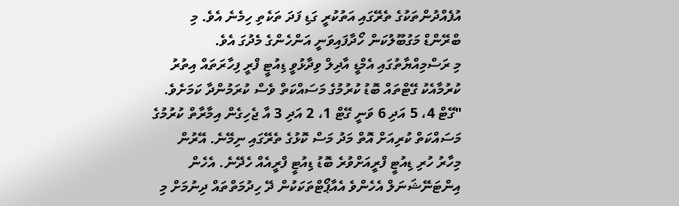އުފެއްދުންތަކުގެ ތެރޭގައި އަތުކުރީ ގަޑި ފަދަ ތަކެތި ހިމެނެ އެވެ. މި ބްރޭންޑް މަގުބޫލުކަން ހޯދާފައިވަނީ އަންހެންގެ މެދުގަ އެވެ.
މި ރަސްމިއްޔާތުގައި އެމްޑީ އާދިލް ވިދާޅުވީ ޑިއުޓީ ފްރީ ފިހާރަތައް އިތުރު ކުރުމާއެކު ގޭޓްތައް ބޮޑު ކުރުމުގެ މަސައްކަތް ވެސް ކުރަމުންދާ ކަމަށެވެ.
"ގޭޓް 4، 5 އަދި 6 ވަނީ ގޭޓް 1، 2 އަދި 3 އާ ޖެހިގެން އިމާރާތް ކުރުމުގެ މަސައްކަތް ކުރިއަށް އޮތް މަދު މަސް ކޮޅުގެ ތެރޭގައި ނިމޭނެ. އޭރުން މިހާރު ހުރި ޑިއުޓީ ފްރީއަށްވުރެ ބޮޑު ޑިއުޓީ ފްރީއެއް ހެދޭނެ. އެހެން އިންޓަނޭޝަނަލް އެހެންވެ އެއާޕޯޓްތަކަކުން ދޭ ހިދުމަތްތައް ދިނުމަށް މި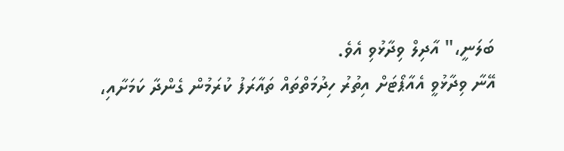ބަލަނީ،" އާދިލް ވިދާޅުވި އެވެ.
އޭނާ ވިދާޅުވީ އެއާޕޯޓަށް އިތުރު ހިދުމަތްތައް ތައާރަފު ކުރަމުން ގެންދާ ކަމަށާއި،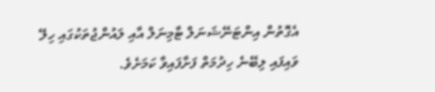އެގޮތުން އިންޓަނޭޝަނަލް ޓާމިނަލް އާއި ލައުންޖުތަކުގައި ހިލޭ ވައިފައި ލިބޭނެ ހިދުމަތް ފަށާފައިވާ ކަމަށެވެ.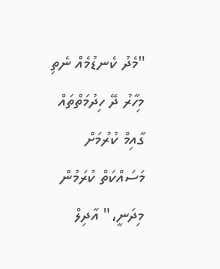"މެދު ކެނޑުމެއް ނެތި މިހާރު ދޭ ހިދުމަތްތައް ގާއިމް ކުރުމަށް މަސައްކަތް ކުރަމުން މިދަނީ،" އާދިލް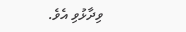ވިދާޅުވި އެވެ.